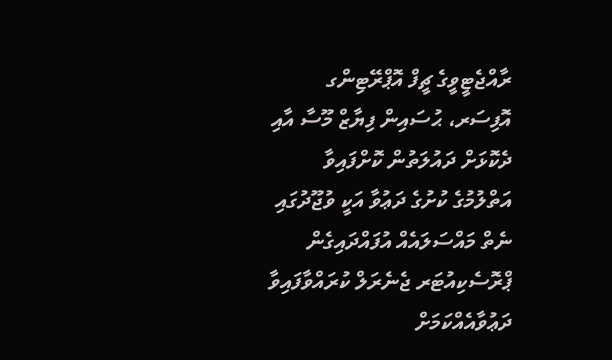ރާއްޖެޓީވީގެ ޗީފް އޮޕްރޭޓިންގ އޮފިސަރ، ޙުސައިން ފިޔާޒް މޫސާ އާއި ދެކޮޅަށް ދައުލަތުން ކޮށްފައިވާ އަތްލުމުގެ ކުށުގެ ދަޢުވާ އަކީ ވުޖޫދުގައި ނެތް މައްސަލައެއް އުފައްދައިގެން ޕްރޮސެކިއުޓަރ ޖެނެރަލް ކުރައްވާފައިވާ ދަޢުވާއެއްކަމަށް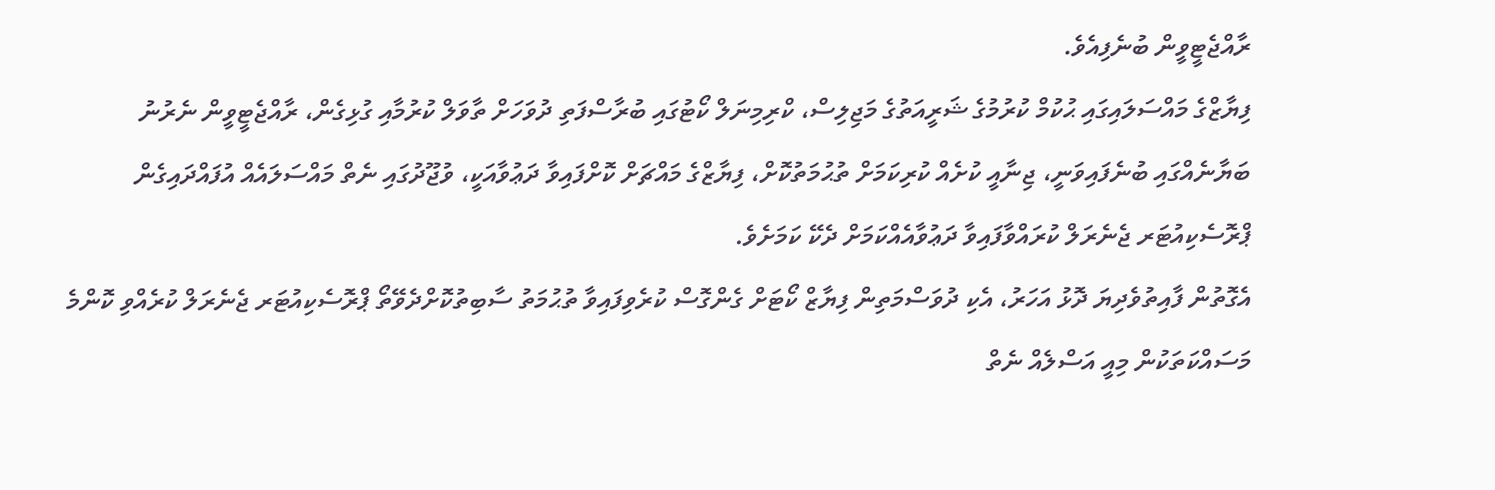ރާއްޖެޓީވީން ބުނެފިއެވެ.
ފިޔާޒްގެ މައްސަލައިގައި ޙުކުމް ކުރުމުގެ ޝަރީއަތުގެ މަޖިލިސް، ކްރިމިނަލް ކޯޓުގައި ބުރާސްފަތި ދުވަހަށް ތާވަލް ކުރުމާއި ގުޅިގެން، ރާއްޖެޓީވީން ނެރުނު ބަޔާނެއްގައި ބުނެފައިވަނީ، ޖިނާއީ ކުށެއް ކުރިކަމަށް ތުޙުމަތުކޮށް، ފިޔާޒްގެ މައްޗަށް ކޮށްފައިވާ ދަޢުވާއަކީ، ވުޖޫދުގައި ނެތް މައްސަލައެއް އުފައްދައިގެން ޕްރޮސެކިއުޓަރ ޖެނެރަލް ކުރައްވާފައިވާ ދަޢުވާއެއްކަމަށް ދެކޭ ކަމަށެވެ.
އެގޮތުން ފާއިތުވެދިޔަ ދޮޅު އަހަރު، އެކި ދުވަސްމަތިން ފިޔާޒް ކޯޓަށް ގެންގޮސް ކުރެވިފައިވާ ތުޙުމަތު ސާބިތުކޮށްދެވޭތޯ ޕްރޮސެކިއުޓަރ ޖެނެރަލް ކުރެއްވި ކޮންމެ މަސައްކަތަކުން މިއީ އަސްލެއް ނެތް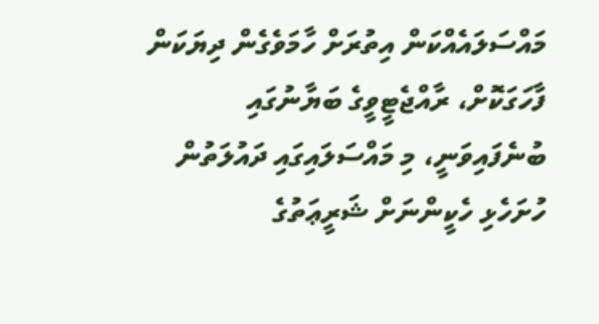މައްސަލައެއްކަން އިތުރަށް ހާމަވެގެން ދިޔަކަން ފާހަގަކޮށް، ރާއްޖެޓީވީގެ ބަޔާނުގައި ބުނެފައިވަނީ، މި މައްސަލައިގައި ދައުލަތުން ހުށަހެޅި ހެކީންނަށް ޝަރީޢަތުގެ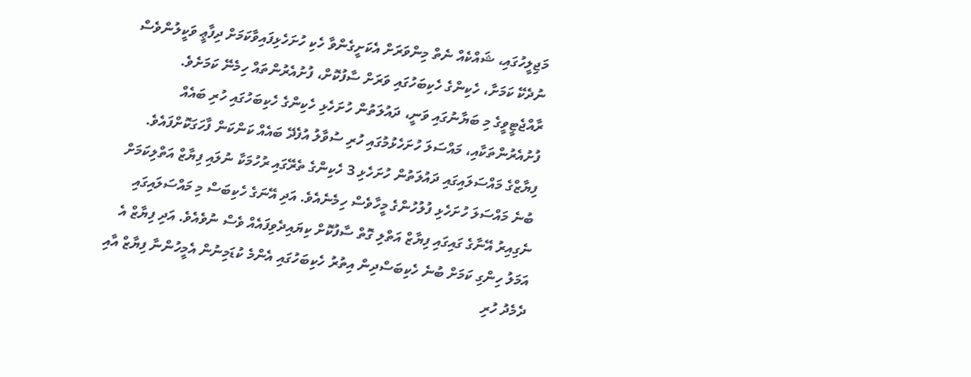މަޖިލީހުގައި، ޝައްކެއް ނެތް މިންވަރަށް އެކަށީގެންވާ ހެކި ހުށަހެޅިފައިވާކަމަށް ދިފާޢީ ވަކީލުންވެސް ނުދެކޭ ކަމަށާ، ހެކިންގެ ހެކިބަހުގައި ވަރަށް ސާފުކޮށް، ފުށުއެރުންތައް ހިމެނޭ ކަމަށެވެ.
ރާއްޖެޓީވީގެ މި ބަޔާނުގައި ވަނީ، ދައުލަތުން ހުށަހެޅި ހެކިންގެ ހެކިބަހުގައި ހުރި ބައެއް ފުށުއެރުންތަކާއި، މައްސަލަ ހުށަހެޅުމުގައި ހުރި ސުވާލު އުފެދޭ ބައެއް ކަންކަން ފާހަގަކޮށްފައެވެ.
ފިޔާޒްގެ މައްސަލައިގައި ދައުލަތުން ހުށަހެޅި 3 ހެކިންގެ ތެރޭގައި ރުހުމަކާ ނުލައި ފިޔާޒް އަތްލިކަމަށް ބުނެ މައްސަލަ ހުށަހެޅި ފުލުހުންގެ މީހާވެސް ހިމެނެއެވެ. އަދި އޭނަގެ ހެކިބަސް މި މައްސަލައިގައި ނެގިއިރު އޭނާގެ ގައިގައި ފިޔާޒް އަތްލި ގޮތް ސާފުކޮށް ކިޔައިދެވިފައެއް ވެސް ނުވެއެވެ. އަދި ފިޔާޒް އެ އަމަލު ހިންގި ކަމަށް ބުނެ ހެކިބަސްދިން އިތުރު ހެކިބަހުގައި އެންމެ ކުޑަމިނުން އެމީހުންނާ ފިޔާޒް އާއި ދެމެދު ހުރި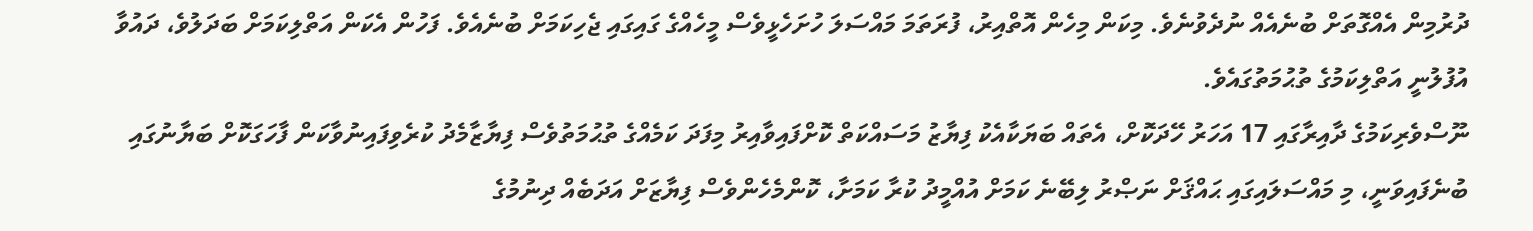ދުރުމިން އެއްގޮތަށް ބުނެއެއް ނުދެވުނެވެ. މިކަން މިހެން އޮތްއިރު، ފުރަތަމަ މައްސަލަ ހުށަހެޅީވެސް މީހެއްގެ ގައިގައި ޖެހިކަމަށް ބުނެއެވެ. ފަހުން އެކަން އަތްލިކަމަށް ބަދަލުވެ، ދައުވާ އުފުލުނީ އަތްލިކަމުގެ ތުޙުމަތުގައެވެ.
ނޫސްވެރިކަމުގެ ދާއިރާގައި 17 އަހަރު ހޭދަކޮށް، އެތައް ބަޔަކާއެކު ފިޔާޒު މަސައްކަތް ކޮށްފައިވާއިރު މިފަދަ ކަމެއްގެ ތުޙުމަތުވެސް ފިޔާޒާމެދު ކުރެވިފައިނުވާކަން ފާހަގަކޮށް ބަޔާނުގައި ބުނެފައިވަނީ، މި މައްސަލައިގައި ޙައްޤަށް ނަޞްރު ލިބޭނެ ކަމަށް އުއްމީދު ކުރާ ކަމަށާ، ކޮންމެހެންވެސް ފިޔާޒަށް އަދަބެއް ދިނުމުގެ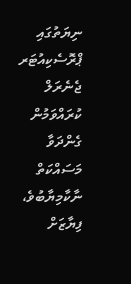ނިޔަތުގައި ޕްރޮސެކިއުޓަރ ޖެނެރަލް ކުރައްވަމުން ގެންދަވާ މަސައްކަތް ނާކާމިޔާބުވެ، ފިޔާޒަށް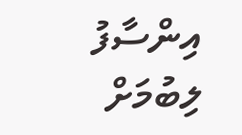އިންސާފު ލިބުމަށް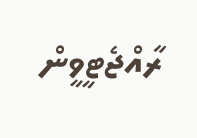ރާއްޖެޓީވީން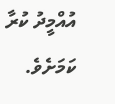އުއްމީދު ކުރާ ކަމަށެވެ.